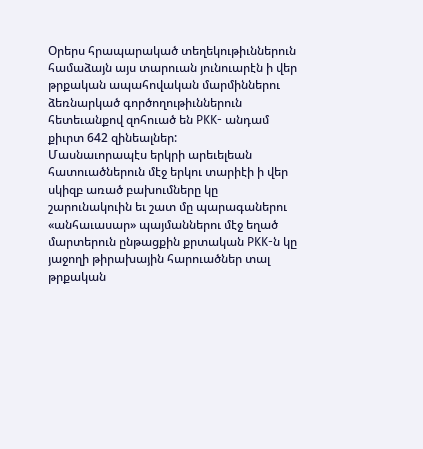Օրերս հրապարակած տեղեկութիւններուն համաձայն այս տարուան յունուարէն ի վեր թրքական ապահովական մարմիններու ձեռնարկած գործողութիւններուն հետեւանքով զոհուած են PKK- անդամ քիւրտ 642 զինեալներ:
Մասնաւորապէս երկրի արեւելեան հատուածներուն մէջ երկու տարիէի ի վեր սկիզբ առած բախումները կը շարունակուին եւ շատ մը պարագաներու «անհաւասար» պայմաններու մէջ եղած մարտերուն ընթացքին քրտական PKK-ն կը յաջողի թիրախային հարուածներ տալ թրքական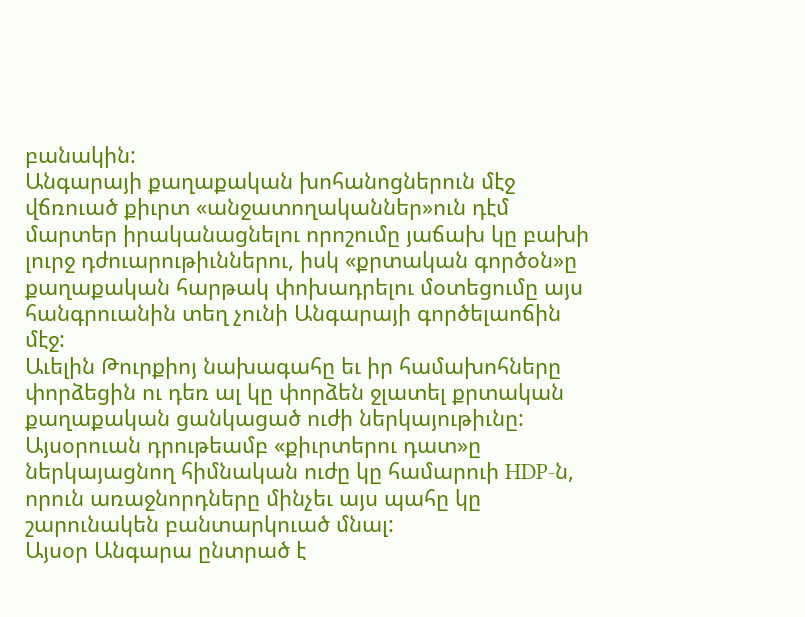բանակին:
Անգարայի քաղաքական խոհանոցներուն մէջ վճռուած քիւրտ «անջատողականներ»ուն դէմ մարտեր իրականացնելու որոշումը յաճախ կը բախի լուրջ դժուարութիւններու, իսկ «քրտական գործօն»ը քաղաքական հարթակ փոխադրելու մօտեցումը այս հանգրուանին տեղ չունի Անգարայի գործելաոճին մէջ:
Աւելին Թուրքիոյ նախագահը եւ իր համախոհները փորձեցին ու դեռ ալ կը փորձեն ջլատել քրտական քաղաքական ցանկացած ուժի ներկայութիւնը:
Այսօրուան դրութեամբ «քիւրտերու դատ»ը ներկայացնող հիմնական ուժը կը համարուի HDP-ն, որուն առաջնորդները մինչեւ այս պահը կը շարունակեն բանտարկուած մնալ:
Այսօր Անգարա ընտրած է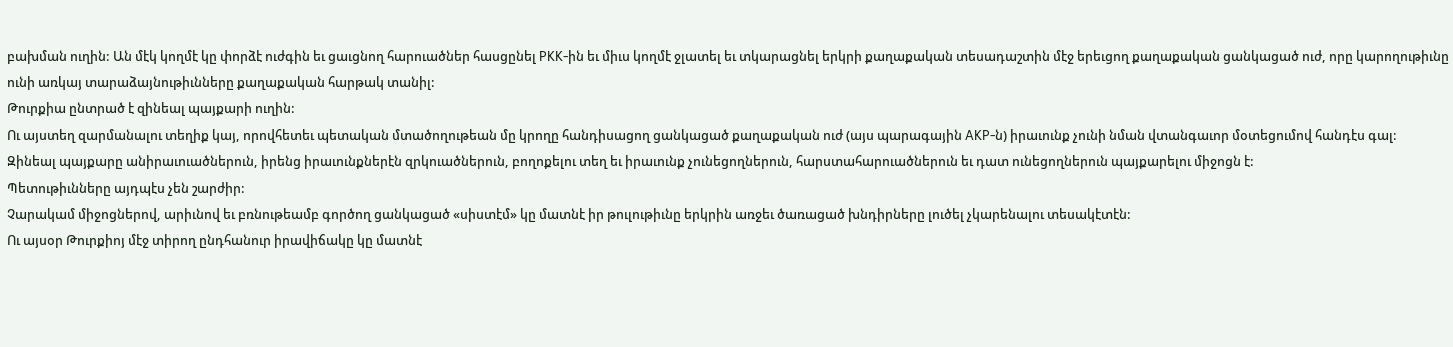բախման ուղին: Ան մէկ կողմէ կը փորձէ ուժգին եւ ցաւցնող հարուածներ հասցընել PKK-ին եւ միւս կողմէ ջլատել եւ տկարացնել երկրի քաղաքական տեսադաշտին մէջ երեւցող քաղաքական ցանկացած ուժ, որը կարողութիւնը ունի առկայ տարաձայնութիւնները քաղաքական հարթակ տանիլ:
Թուրքիա ընտրած է զինեալ պայքարի ուղին:
Ու այստեղ զարմանալու տեղիք կայ, որովհետեւ պետական մտածողութեան մը կրողը հանդիսացող ցանկացած քաղաքական ուժ (այս պարագային AKP-ն) իրաւունք չունի նման վտանգաւոր մօտեցումով հանդէս գալ:
Զինեալ պայքարը անիրաւուածներուն, իրենց իրաւունքներէն զրկուածներուն, բողոքելու տեղ եւ իրաւունք չունեցողներուն, հարստահարուածներուն եւ դատ ունեցողներուն պայքարելու միջոցն է:
Պետութիւնները այդպէս չեն շարժիր:
Չարակամ միջոցներով, արիւնով եւ բռնութեամբ գործող ցանկացած «սիստէմ» կը մատնէ իր թուլութիւնը երկրին առջեւ ծառացած խնդիրները լուծել չկարենալու տեսակէտէն:
Ու այսօր Թուրքիոյ մէջ տիրող ընդհանուր իրավիճակը կը մատնէ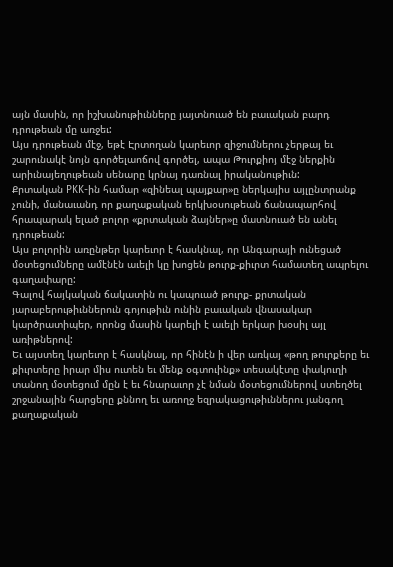այն մասին, որ իշխանութիւնները յայտնուած են բաւական բարդ դրութեան մը առջեւ:
Այս դրութեան մէջ, եթէ Էրտողան կարեւոր զիջումներու չերթայ եւ շարունակէ նոյն գործելաոճով գործել, ապա Թուրքիոյ մէջ ներքին արիւնայեղութեան սենարը կրնայ դառնալ իրականութիւն:
Քրտական PKK-ին համար «զինեալ պայքար»ը ներկայիս այլընտրանք չունի, մանաւանդ որ քաղաքական երկխօսութեան ճանապարհով հրապարակ ելած բոլոր «քրտական ձայներ»ը մատնուած են անել դրութեան:
Այս բոլորին առընթեր կարեւոր է հասկնալ, որ Անգարայի ունեցած մօտեցումները ամէնէն աւելի կը խոցեն թուրք-քիւրտ համատեղ ապրելու գաղափարը:
Գալով հայկական ճակատին ու կապուած թուրք- քրտական յարաբերութիւններուն գոյութիւն ունին բաւական վնասակար կարծրատիպեր, որոնց մասին կարելի է աւելի երկար խօսիլ այլ առիթներով:
Եւ այստեղ կարեւոր է հասկնալ, որ հինէն ի վեր առկայ «թող թուրքերը եւ քիւրտերը իրար միս ուտեն եւ մենք օգտուինք» տեսակէտը փակուղի տանող մօտեցում մըն է եւ հնարաւոր չէ նման մօտեցումներով ստեղծել շրջանային հարցերը քննող եւ առողջ եզրակացութիւններու յանգող քաղաքական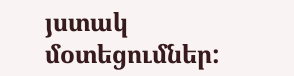յստակ մօտեցումներ: